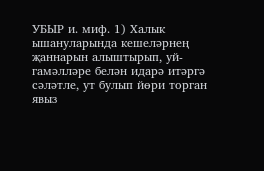УБЫР и. миф. 1) Халык ышануларында кешеләрнең җаннарын алыштырып, уй-гамәлләре белән идарә итәргә сәләтле, ут булып йөри торган явыз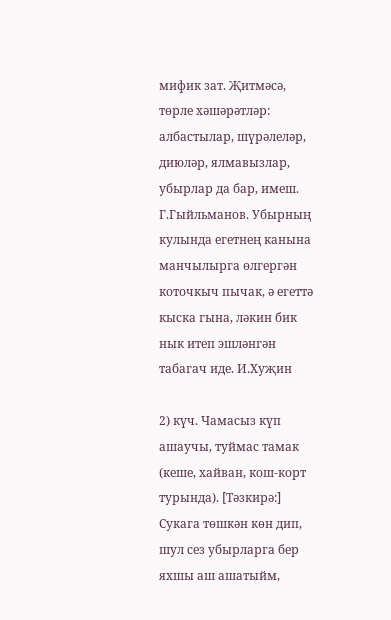мифик зат. Җитмәсә, төрле хәшәрәтләр: албастылар, шүрәлеләр, диюләр, ялмавызлар, убырлар да бар, имеш. Г.Гыйльманов. Убырның кулында егетнең канына манчылырга өлгергән коточкыч пычак, ә егеттә кыска гына, ләкин бик нык итеп эшләнгән табагач иде. И.Хуҗин

2) күч. Чамасыз күп ашаучы, туймас тамак (кеше, хайван, кош-корт турында). [Тәзкирә:] Сукага төшкән көн дип, шул сез убырларга бер яхшы аш ашатыйм,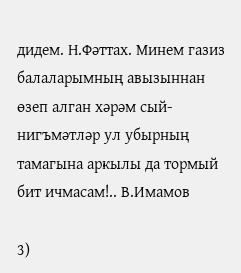дидем. Н.Фәттах. Минем газиз балаларымның авызыннан өзеп алган хәрәм сый-нигъмәтләр ул убырның тамагына аркылы да тормый бит ичмасам!.. В.Имамов

3)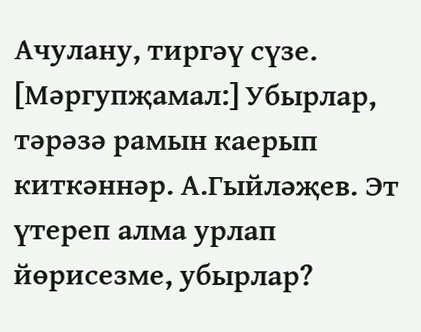Ачулану, тиргәү сүзе. [Мәргупҗамал:] Убырлар, тәрәзә рамын каерып киткәннәр. А.Гыйләҗев. Эт үтереп алма урлап йөрисезме, убырлар?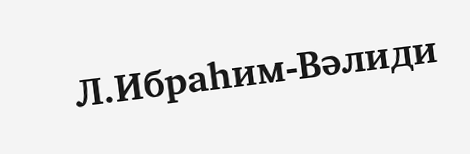Л.Ибраһим-Вәлиди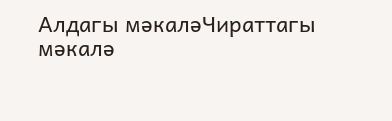Алдагы мәкаләЧираттагы мәкалә